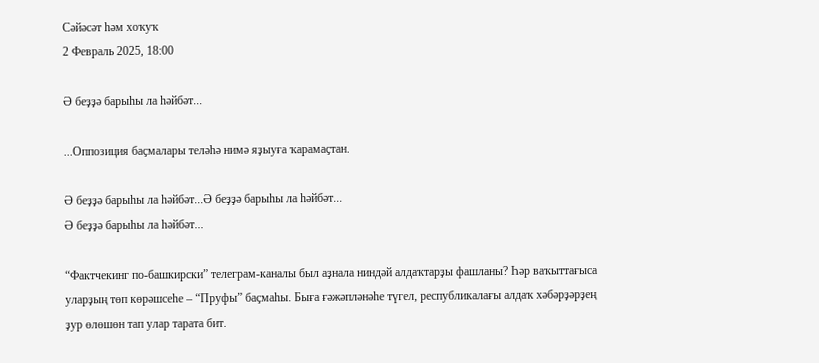Сәйәсәт һәм хоҡуҡ
2 Февраль 2025, 18:00

Ә беҙҙә барыһы ла һәйбәт...

...Оппозиция баҫмалары теләһә нимә яҙыуға ҡарамаҫтан.

Ә беҙҙә барыһы ла һәйбәт...Ә беҙҙә барыһы ла һәйбәт...
Ә беҙҙә барыһы ла һәйбәт...

“Фактчекинг по-башкирски” телеграм-каналы был аҙнала ниндәй алдаҡтарҙы фашланы? Һәр ваҡыттағыса уларҙың төп көрәшсеһе – “Пруфы” баҫмаһы. Быға ғәжәпләнәһе түгел, республикалағы алдаҡ хәбәрҙәрҙең ҙур өлөшөн тап улар тарата бит.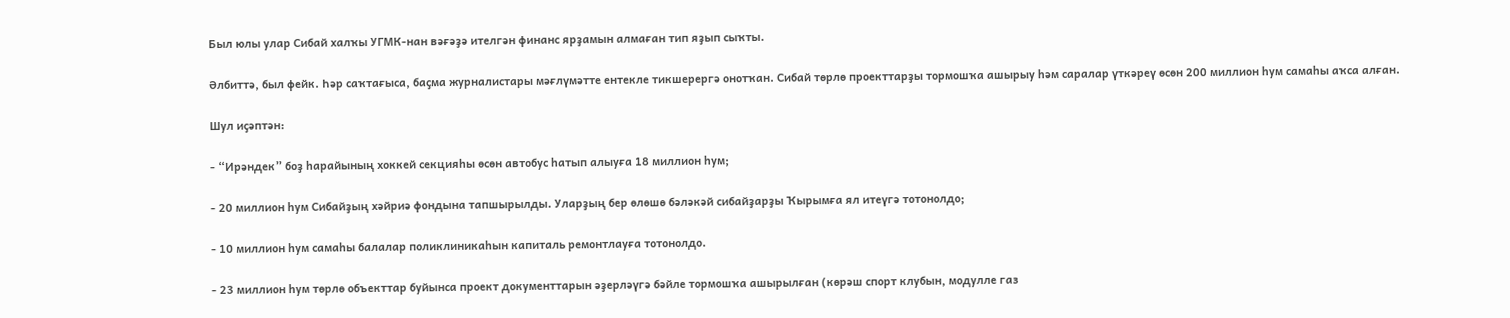Был юлы улар Сибай халҡы УГМК-нан вәғәҙә ителгән финанс ярҙамын алмаған тип яҙып сыҡты.

Әлбиттә, был фейк. Һәр саҡтағыса, баҫма журналистары мәғлүмәтте ентекле тикшерергә онотҡан. Сибай төрлө проекттарҙы тормошҡа ашырыу һәм саралар үткәреү өсөн 200 миллион һум самаһы аҡса алған.

Шул иҫәптән:

- “Ирәндек” боҙ һарайының хоккей секцияһы өсөн автобус һатып алыуға 18 миллион һум;

- 20 миллион һум Сибайҙың хәйриә фондына тапшырылды. Уларҙың бер өлөшө бәләкәй сибайҙарҙы Ҡырымға ял итеүгә тотонолдо;

- 10 миллион һум самаһы балалар поликлиникаһын капиталь ремонтлауға тотонолдо.

- 23 миллион һум төрлө объекттар буйынса проект документтарын әҙерләүгә бәйле тормошҡа ашырылған (көрәш спорт клубын, модулле газ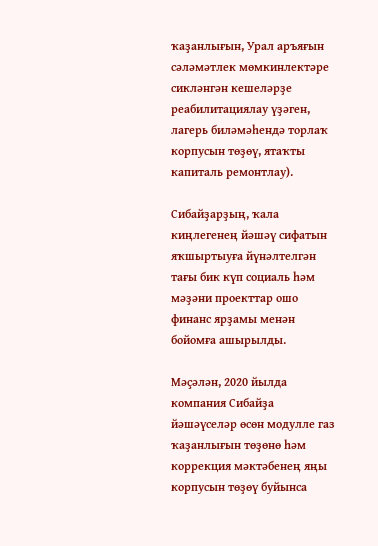ҡаҙанлығын, Урал аръяғын сәләмәтлек мөмкинлектәре сикләнгән кешеләрҙе реабилитациялау үҙәген, лагерь биләмәһендә торлаҡ корпусын төҙөү, ятаҡты капиталь ремонтлау).

Сибайҙарҙың, ҡала киңлегенең йәшәү сифатын яҡшыртыуға йүнәлтелгән тағы бик күп социаль һәм мәҙәни проекттар ошо финанс ярҙамы менән бойомға ашырылды.

Мәҫәлән, 2020 йылда компания Сибайҙа йәшәүселәр өсөн модулле газ ҡаҙанлығын төҙөнө һәм коррекция мәктәбенең яңы корпусын төҙөү буйынса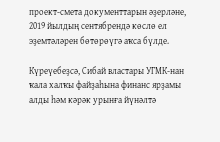проект-смета документтарын әҙерләне, 2019 йылдың сентябрендә көслө ел эҙемтәләрен бөтөрөүгә аҡса бүлде.

Күреүебеҙсә, Сибай властары УГМК-нан ҡала халҡы файҙаһына финанс ярҙамы алды һәм кәрәк урынға йүнәлтә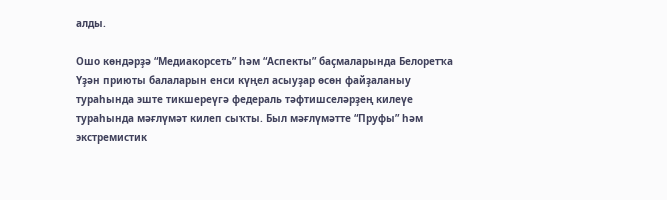алды.

Ошо көндәрҙә “Медиакорсеть” һәм “Аспекты” баҫмаларында Белоретҡа Үҙән приюты балаларын енси күңел асыуҙар өсөн файҙаланыу тураһында эште тикшереүгә федераль тәфтишселәрҙең килеүе тураһында мәғлүмәт килеп сыҡты. Был мәғлүмәтте “Пруфы” һәм экстремистик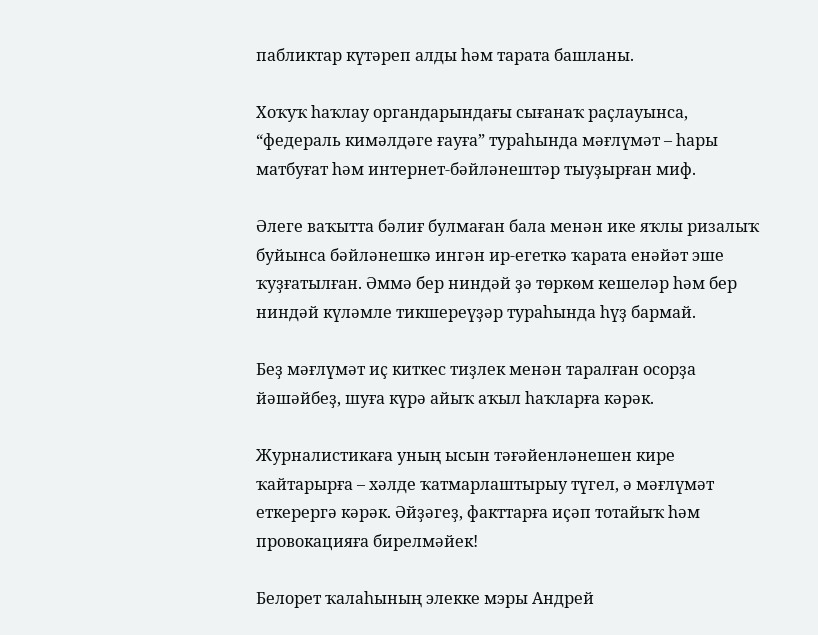пабликтар күтәреп алды һәм тарата башланы.

Хоҡуҡ һаҡлау органдарындағы сығанаҡ раҫлауынса, “федераль кимәлдәге ғауға” тураһында мәғлүмәт – һары матбуғат һәм интернет-бәйләнештәр тыуҙырған миф.

Әлеге ваҡытта бәлиғ булмаған бала менән ике яҡлы ризалыҡ буйынса бәйләнешкә ингән ир-егеткә ҡарата енәйәт эше ҡуҙғатылған. Әммә бер ниндәй ҙә төркөм кешеләр һәм бер ниндәй күләмле тикшереүҙәр тураһында һүҙ бармай.

Беҙ мәғлүмәт иҫ киткес тиҙлек менән таралған осорҙа йәшәйбеҙ, шуға күрә айыҡ аҡыл һаҡларға кәрәк.

Журналистикаға уның ысын тәғәйенләнешен кире ҡайтарырға – хәлде ҡатмарлаштырыу түгел, ә мәғлүмәт еткерергә кәрәк. Әйҙәгеҙ, факттарға иҫәп тотайыҡ һәм провокацияға бирелмәйек!

Белорет ҡалаһының элекке мэры Андрей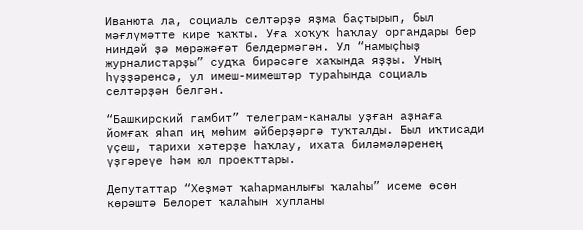Иванюта ла, социаль селтәрҙә яҙма баҫтырып, был мәғлүмәтте кире ҡаҡты. Уға хоҡуҡ һаҡлау органдары бер ниндәй ҙә мөрәжәғәт белдермәгән. Ул “намыҫһыҙ журналистарҙы” судҡа бирәсәге хаҡында яҙҙы. Уның һүҙҙәренсә, ул имеш-мимештәр тураһында социаль селтәрҙән белгән.

“Башкирский гамбит” телеграм-каналы уҙған аҙнаға йомғаҡ яһап иң мөһим әйберҙәргә туҡталды. Был иҡтисади үҫеш, тарихи хәтерҙе һаҡлау, ихата биләмәләренең үҙгәреүе һәм юл проекттары.

Депутаттар “Хеҙмәт ҡаһарманлығы ҡалаһы” исеме өсөн көрәштә Белорет ҡалаһын хупланы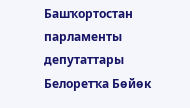Башҡортостан парламенты депутаттары Белоретҡа Бөйөк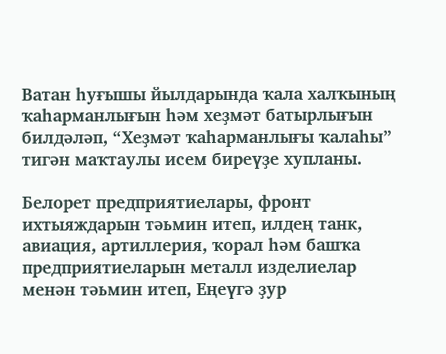Ватан һуғышы йылдарында ҡала халҡының ҡаһарманлығын һәм хеҙмәт батырлығын билдәләп, “Хеҙмәт ҡаһарманлығы ҡалаһы” тигән маҡтаулы исем биреүҙе хупланы.

Белорет предприятиелары, фронт ихтыяждарын тәьмин итеп, илдең танк, авиация, артиллерия, ҡорал һәм башҡа предприятиеларын металл изделиелар менән тәьмин итеп, Еңеүгә ҙур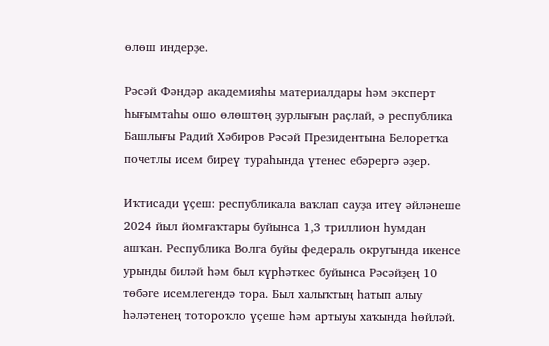өлөш индерҙе.

Рәсәй Фәндәр академияһы материалдары һәм эксперт һығымтаһы ошо өлөштөң ҙурлығын раҫлай, ә республика Башлығы Радий Хәбиров Рәсәй Президентына Белоретҡа почетлы исем биреү тураһында үтенес ебәрергә әҙер.

Иҡтисади үҫеш: республикала ваҡлап сауҙа итеү әйләнеше 2024 йыл йомғаҡтары буйынса 1,3 триллион һумдан ашҡан. Республика Волга буйы федераль округында икенсе урынды биләй һәм был күрһәткес буйынса Рәсәйҙең 10 төбәге исемлегендә тора. Был халыҡтың һатып алыу һәләтенең тотороҡло үҫеше һәм артыуы хаҡында һөйләй.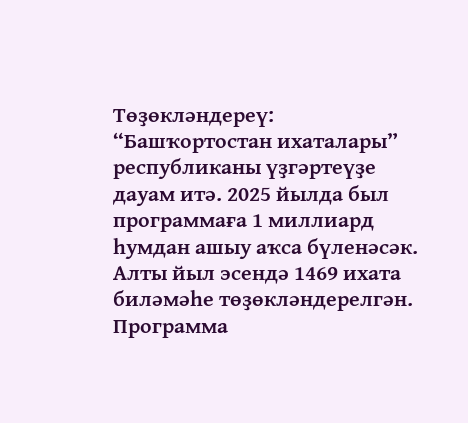Төҙөкләндереү: “Башҡортостан ихаталары” республиканы үҙгәртеүҙе дауам итә. 2025 йылда был программаға 1 миллиард һумдан ашыу аҡса бүленәсәк. Алты йыл эсендә 1469 ихата биләмәһе төҙөкләндерелгән. Программа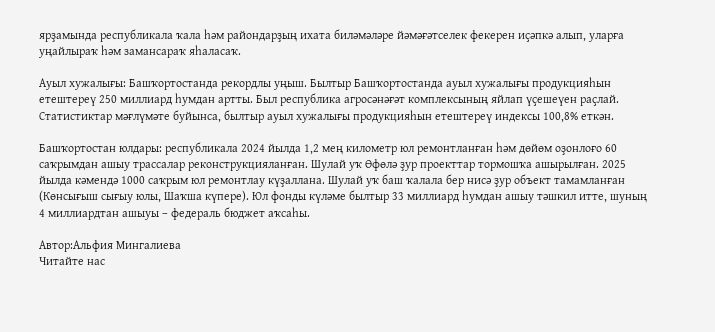ярҙамында республикала ҡала һәм райондарҙың ихата биләмәләре йәмәғәтселек фекерен иҫәпкә алып, уларға уңайлыраҡ һәм замансараҡ яһаласаҡ.

Ауыл хужалығы: Башҡортостанда рекордлы уңыш. Былтыр Башҡортостанда ауыл хужалығы продукцияһын етештереү 250 миллиард һумдан артты. Был республика агросәнәғәт комплексының яйлап үҫешеүен раҫлай. Статистиктар мәғлүмәте буйынса, былтыр ауыл хужалығы продукцияһын етештереү индексы 100,8% еткән.

Башҡортостан юлдары: республикала 2024 йылда 1,2 мең километр юл ремонтланған һәм дөйөм оҙонлоғо 60 саҡрымдан ашыу трассалар реконструкцияланған. Шулай уҡ Өфөлә ҙур проекттар тормошҡа ашырылған. 2025 йылда кәмендә 1000 саҡрым юл ремонтлау күҙаллана. Шулай уҡ баш ҡалала бер нисә ҙур объект тамамланған (Көнсығыш сығыу юлы, Шаҡша күпере). Юл фонды күләме былтыр 33 миллиард һумдан ашыу тәшкил итте, шуның 4 миллиардтан ашыуы – федераль бюджет аҡсаһы.

Автор:Альфия Мингалиева
Читайте нас